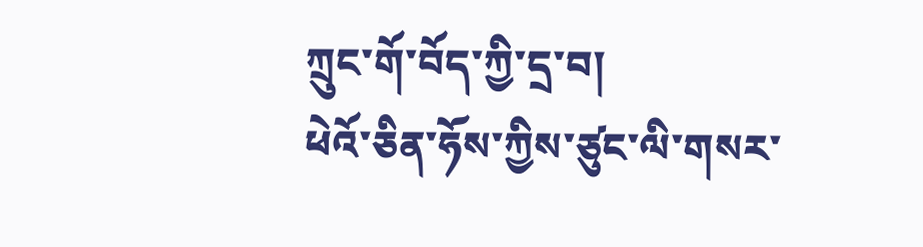ཀྲུང་གོ་བོད་ཀྱི་དྲ་བ།
ཕེའོ་ཅིན་ཧོས་ཀྱིས་ཙུང་ལི་གསར་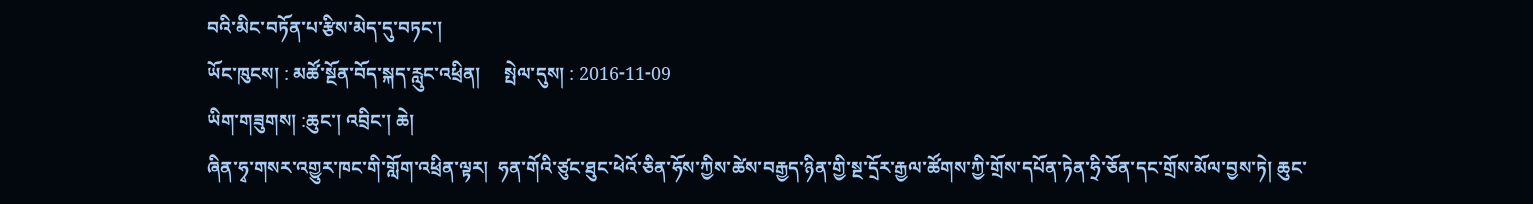བའི་མིང་བཏོན་པ་རྩིས་མེད་དུ་བཏང་།
ཡོང་ཁུངས། : མཚོ་སྔོན་བོད་སྐད་རླུང་འཕྲིན།     སྤེལ་དུས། : 2016-11-09
ཡིག་གཟུགས། :ཆུང་། འབྲིང་། ཆེ།
ཞིན་ཧྭ་གསར་འགྱུར་ཁང་གི་གློག་འཕྲིན་ལྟར།  ཧན་གོའི་ཙུང་ཐུང་ཕེའོ་ཅིན་ཧོས་ཀྱིས་ཚེས་བརྒྱད་ཉིན་གྱི་སྔ་དྲོར་རྒྱལ་ཚོགས་ཀྱི་གྲོས་དཔོན་ཏེན་ཧྲི་ཅོན་དང་གྲོས་མོལ་བྱས་ཏེ། ཆུང་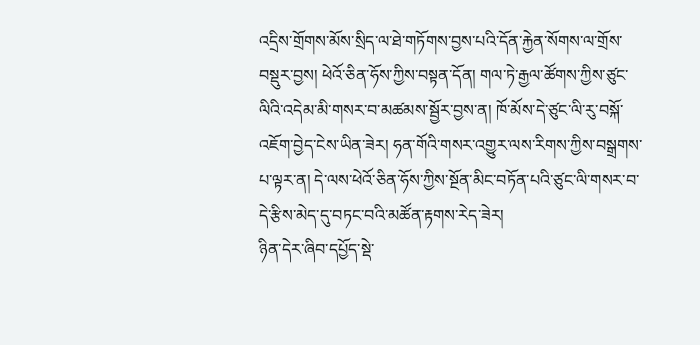འདྲིས་གྲོགས་མོས་སྲིད་ལ་ཐེ་གཏོགས་བྱས་པའི་དོན་རྐྱེན་སོགས་ལ་གྲོས་བསྡུར་བྱས། ཕེའོ་ཅིན་ཧོས་ཀྱིས་བསྟན་དོན། གལ་ཏེ་རྒྱལ་ཚོགས་ཀྱིས་ཙུང་ལིའི་འདེམ་མི་གསར་བ་མཚམས་སྦྱོར་བྱས་ན། ཁོ་མོས་དེ་ཙུང་ལི་རུ་བསྐོ་འཇོག་བྱེད་ངེས་ཡིན་ཟེར། ཧན་གོའི་གསར་འགྱུར་ལས་རིགས་ཀྱིས་བསྒྲགས་པ་ལྟར་ན། དེ་ལས་ཕེའོ་ཅིན་ཧོས་ཀྱིས་སྔོན་མིང་བཏོན་པའི་ཙུང་ལི་གསར་བ་དེ་རྩིས་མེད་དུ་བཏང་བའི་མཚོན་རྟགས་རེད་ཟེར།
ཉིན་དེར་ཞིབ་དཔྱོད་སྡེ་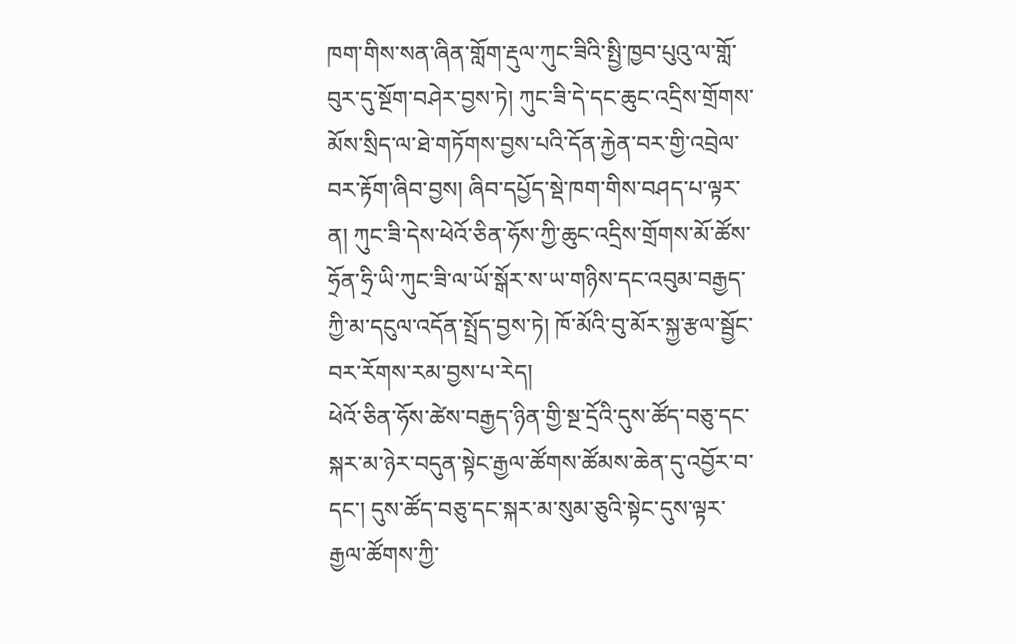ཁག་གིས་སན་ཞིན་གློག་རྡུལ་ཀུང་ཟིའི་སྤྱི་ཁྱབ་པུའུ་ལ་གློ་བུར་དུ་སྔོག་བཤེར་བྱས་ཏེ། ཀུང་ཟི་དེ་དང་ཆུང་འདྲིས་གྲོགས་མོས་སྲིད་ལ་ཐེ་གཏོགས་བྱས་པའི་དོན་རྐྱེན་བར་གྱི་འབྲེལ་བར་རྟོག་ཞིབ་བྱས། ཞིབ་དཔྱོད་སྡེ་ཁག་གིས་བཤད་པ་ལྟར་ན། ཀུང་ཟི་དེས་ཕེའོ་ཅིན་ཧོས་ཀྱི་ཆུང་འདྲིས་གྲོགས་མོ་ཚོས་ཧྲོན་ཧྲི་ཡི་ཀུང་ཟི་ལ་ཡོ་སྒོར་ས་ཡ་གཉིས་དང་འབུམ་བརྒྱད་ཀྱི་མ་དངུལ་འདོན་སྤྲོད་བྱས་ཏེ། ཁོ་མོའི་བུ་མོར་སྐྱ་རྩལ་སྦྱོང་བར་རོགས་རམ་བྱས་པ་རེད།
ཕེའོ་ཅིན་ཧོས་ཚེས་བརྒྱད་ཉིན་གྱི་སྔ་དྲོའི་དུས་ཚོད་བཅུ་དང་སྐར་མ་ཉེར་བདུན་སྟེང་རྒྱལ་ཚོགས་ཚོམས་ཆེན་དུ་འབྱོར་བ་དང་། དུས་ཚོད་བཅུ་དང་སྐར་མ་སུམ་ཅུའི་སྟེང་དུས་ལྟར་རྒྱལ་ཚོགས་ཀྱི་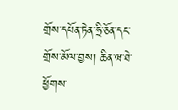གྲོས་དཔོན་ཏེན་ཧྲི་ཅོན་དང་གྲོས་མོལ་བྱས། ཆིན་ཝ་ཐེ་ཕྱོགས་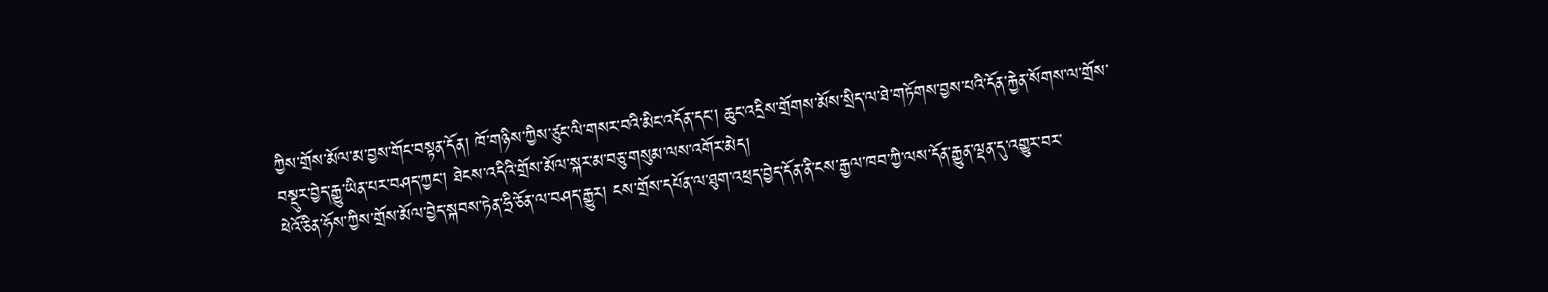ཀྱིས་གྲོས་མོལ་མ་བྱས་གོང་བསྟན་དོན། ཁོ་གཉིས་ཀྱིས་ཙུང་ལི་གསར་བའི་མིང་འདོན་དང་། ཆུང་འདྲིས་གྲོགས་མོས་སྲིད་ལ་ཐེ་གཏོགས་བྱས་པའི་དོན་རྐྱེན་སོགས་ལ་གྲོས་བསྡུར་བྱེད་རྒྱུ་ཡིན་པར་བཤད་ཀྱང་། ཐེངས་འདིའི་གྲོས་མོལ་སྐར་མ་བཅུ་གསུམ་ལས་འགོར་མེད།
ཕེའོ་ཅིན་ཧོས་ཀྱིས་གྲོས་མོལ་བྱེད་སྐབས་ཏེན་ཧྲི་ཅོན་ལ་བཤད་རྒྱུར། ངས་གྲོས་དཔོན་ལ་ཐུག་འཕྲད་བྱེད་དོན་ནི་ངས་རྒྱལ་ཁབ་ཀྱི་ལས་དོན་རྒྱུན་ལྡན་དུ་འགྱུར་བར་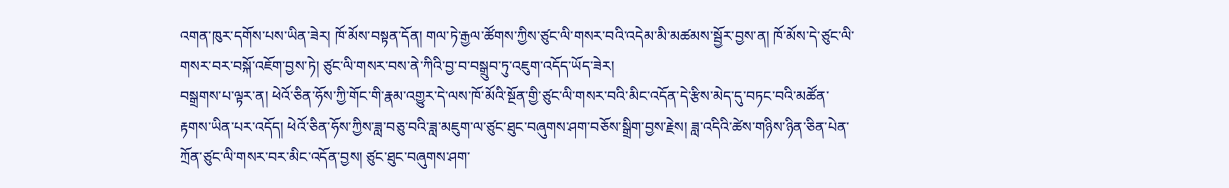འགན་ཁུར་དགོས་པས་ཡིན་ཟེར། ཁོ་མོས་བསྟན་དོན། གལ་ཏེ་རྒྱལ་ཚོགས་ཀྱིས་ཙུང་ལི་གསར་བའི་འདེམ་མི་མཚམས་སྦྱོར་བྱས་ན། ཁོ་མོས་དེ་ཙུང་ལི་གསར་བར་བསྐོ་འཇོག་བྱས་ཏེ། ཙུང་ལི་གསར་བས་ནེ་ཀིའི་བྱ་བ་བསྒྲུབ་ཏུ་འཇུག་འདོད་ཡོད་ཟེར།
བསྒྲགས་པ་ལྟར་ན། ཕེའོ་ཅིན་ཧོས་ཀྱི་གོང་གི་རྣམ་འགྱུར་དེ་ལས་ཁོ་མོའི་སྔོན་གྱི་ཙུང་ལི་གསར་བའི་མིང་འདོན་དེ་རྩིས་མེད་དུ་བཏང་བའི་མཚོན་རྟགས་ཡིན་པར་འདོད། ཕེའོ་ཅིན་ཧོས་ཀྱིས་ཟླ་བཅུ་བའི་ཟླ་མཇུག་ལ་ཙུང་ཐུང་བཞུགས་ཤག་བཅོས་སྒྲིག་བྱས་རྗེས། ཟླ་འདིའི་ཚེས་གཉིས་ཉིན་ཅིན་པེན་ཀྲོན་ཙུང་ལི་གསར་བར་མིང་འདོན་བྱས། ཙུང་ཐུང་བཞུགས་ཤག་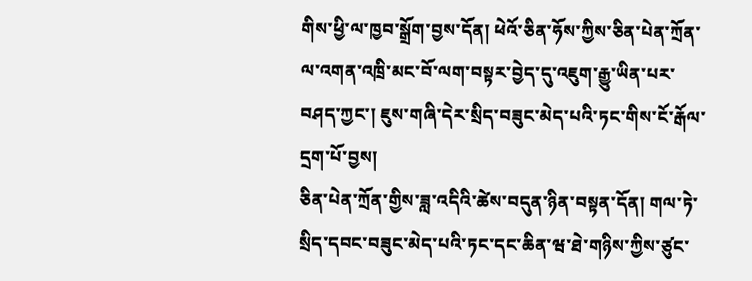གིས་ཕྱི་ལ་ཁྱབ་སྒྲོག་བྱས་དོན། ཕེའོ་ཅིན་ཧོས་ཀྱིས་ཅིན་པེན་ཀྲོན་ལ་འགན་འཁྲི་མང་བོ་ལག་བསྟར་བྱེད་དུ་འཇུག་རྒྱུ་ཡིན་པར་བཤད་ཀྱང་། ཇུས་གཞི་དེར་སྲིད་བཟུང་མེད་པའི་ཏང་གིས་ངོ་རྒོལ་དྲག་པོ་བྱས།
ཅིན་པེན་ཀྲོན་གྱིས་ཟླ་འདིའི་ཚེས་བདུན་ཉིན་བསྟན་དོན། གལ་ཏེ་སྲིད་དབང་བཟུང་མེད་པའི་ཏང་དང་ཆིན་ཝ་ཐེ་གཉིས་ཀྱིས་ཙུང་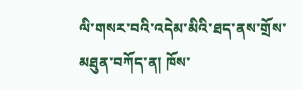ལི་གསར་བའི་འདེམ་མིའི་ཐད་ནས་གྲོས་མཐུན་བཀོད་ན། ཁོས་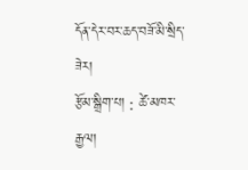དོན་དེར་བར་ཆད་བཟོ་མི་སྲིད་ཟེར།
རྩོམ་སྒྲིག་པ། : ཚེ་མཁར་རྒྱལ།